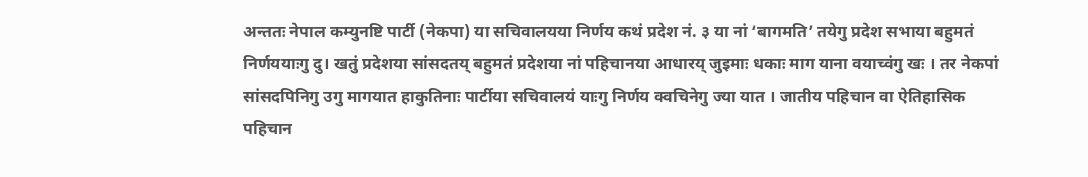अन्ततः नेपाल कम्युनष्टि पार्टी (नेकपा) या सचिवालयया निर्णय कथं प्रदेश नं. ३ या नां ‘बागमति’ तयेगु प्रदेश सभाया बहुमतं निर्णययाःगु दु। खतुं प्रदेशया सांसदतय् बहुमतं प्रदेशया नां पहिचानया आधारय् जुइमाः धकाः माग याना वयाच्वंगु खः । तर नेकपां सांसदपिनिगु उगु मागयात हाकुतिनाः पार्टीया सचिवालयं याःगु निर्णय क्वचिनेगु ज्या यात । जातीय पहिचान वा ऐतिहासिक पहिचान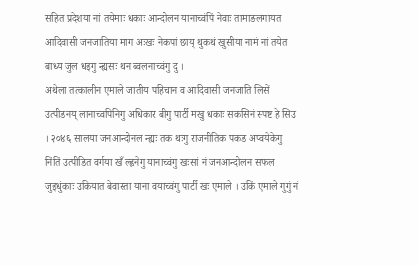सहित प्रदेशया नां तयेमाः धकाः आन्दोलन यानाच्वंपिं नेवाः तामाङलगायत आदिवासी जनजातिया माग अःखः नेकपां छाय् थुकथं खुसीया नामं नां तयेत बाध्य जुल धइगु न्ह्यसः थन ब्वलनाच्वंगु दु ।
अथेला तत्कालीन एमाले जातीय पहिचान व आदिवासी जनजाति लिसें उत्पीडनय् लानाच्वपिनिगु अधिकार बीगु पार्टी मखु धकाः सकसिनं स्पष्ट हे सिउ । २०४६ सालया जनआन्दोनल न्ह्यः तक थःगु राजनीतिक पकड अप्वयेकेगु निंतिं उत्पीडित वर्गया खँ ल्ह्वनेगु यानाच्वंगु खःसां नं जनआन्दोलन सफल जुइधुंकाः उकियात बेवास्ता याना वयाच्वंगु पार्टी खः एमाले । उकिं एमाले गुगुं नं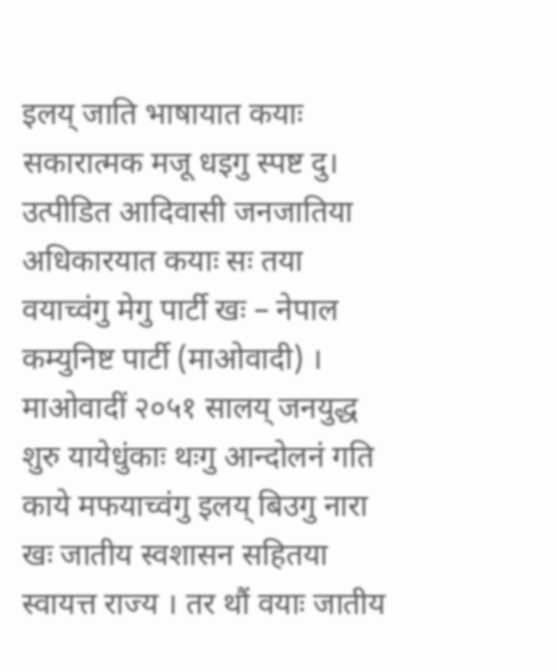इलय् जाति भाषायात कयाः सकारात्मक मजू धइगु स्पष्ट दु।
उत्पीडित आदिवासी जनजातिया अधिकारयात कयाः सः तया वयाच्वंगु मेगु पार्टी खः – नेपाल कम्युनिष्ट पार्टी (माओवादी) । माओवादीं २०५१ सालय् जनयुद्ध शुरु यायेधुंकाः थःगु आन्दोलनं गति काये मफयाच्वंगु इलय् बिउगु नारा खः जातीय स्वशासन सहितया स्वायत्त राज्य । तर थौं वयाः जातीय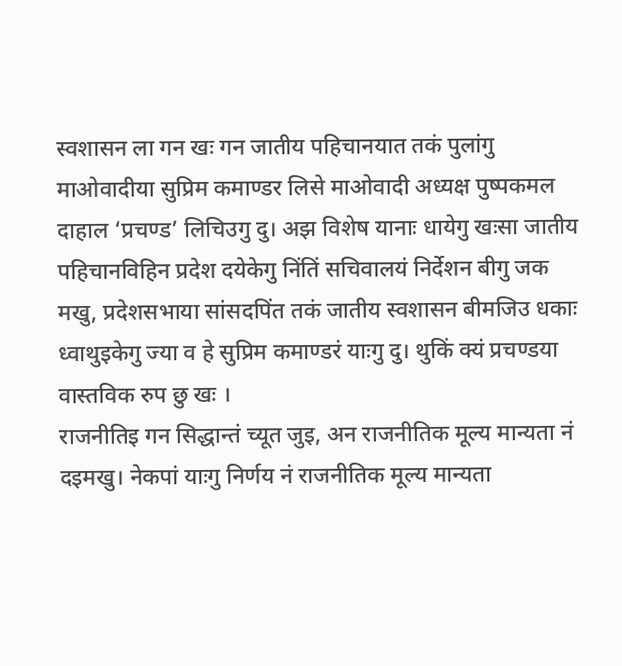स्वशासन ला गन खः गन जातीय पहिचानयात तकं पुलांगु माओवादीया सुप्रिम कमाण्डर लिसे माओवादी अध्यक्ष पुष्पकमल दाहाल ‘प्रचण्ड’ लिचिउगु दु। अझ विशेष यानाः धायेगु खःसा जातीय पहिचानविहिन प्रदेश दयेकेगु निंतिं सचिवालयं निर्देशन बीगु जक मखु, प्रदेशसभाया सांसदपिंत तकं जातीय स्वशासन बीमजिउ धकाः ध्वाथुइकेगु ज्या व हे सुप्रिम कमाण्डरं याःगु दु। थुकिं क्यं प्रचण्डया वास्तविक रुप छु खः ।
राजनीतिइ गन सिद्धान्तं च्यूत जुइ, अन राजनीतिक मूल्य मान्यता नं दइमखु। नेकपां याःगु निर्णय नं राजनीतिक मूल्य मान्यता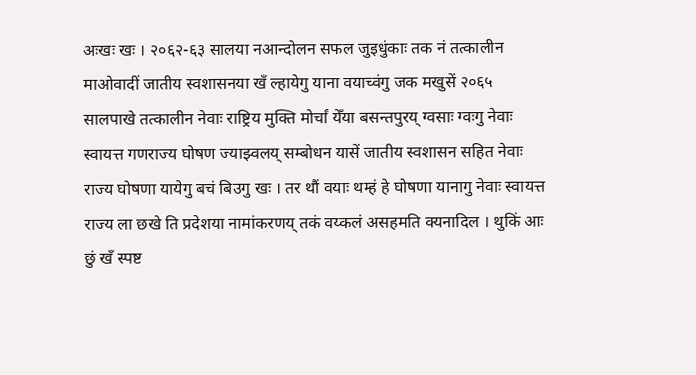अःखः खः । २०६२-६३ सालया नआन्दोलन सफल जुइधुंकाः तक नं तत्कालीन माओवादीं जातीय स्वशासनया खँ ल्हायेगु याना वयाच्वंगु जक मखुसें २०६५ सालपाखे तत्कालीन नेवाः राष्ट्रिय मुक्ति मोर्चां येँया बसन्तपुरय् ग्वसाः ग्वःगु नेवाः स्वायत्त गणराज्य घोषण ज्याझ्वलय् सम्बोधन यासें जातीय स्वशासन सहित नेवाः राज्य घोषणा यायेगु बचं बिउगु खः । तर थौं वयाः थम्हं हे घोषणा यानागु नेवाः स्वायत्त राज्य ला छखे ति प्रदेशया नामांकरणय् तकं वय्कलं असहमति क्यनादिल । थुकिं आः छुं खँ स्पष्ट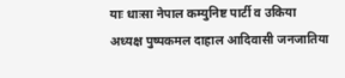याः धाःसा नेपाल कम्युनिष्ट पार्टी व उकिया अध्यक्ष पुष्पकमल दाहाल आदिवासी जनजातिया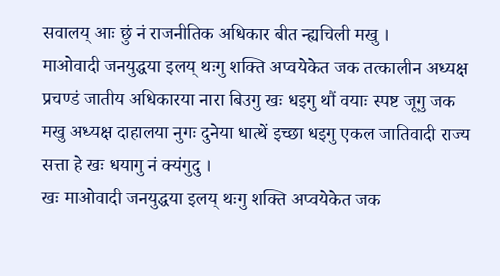सवालय् आः छुं नं राजनीतिक अधिकार बीत न्ह्यचिली मखु ।
माओवादी जनयुद्धया इलय् थःगु शक्ति अप्वयेकेत जक तत्कालीन अध्यक्ष प्रचण्डं जातीय अधिकारया नारा बिउगु खः धइगु थौं वयाः स्पष्ट जूगु जक मखु अध्यक्ष दाहालया नुगः दुनेया धात्थें इच्छा धइगु एकल जातिवादी राज्य सत्ता हे खः धयागु नं क्यंगुदु ।
खः माओवादी जनयुद्धया इलय् थःगु शक्ति अप्वयेकेत जक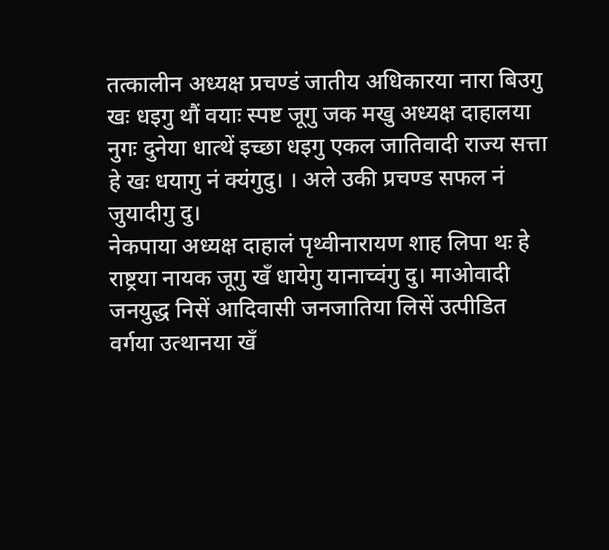तत्कालीन अध्यक्ष प्रचण्डं जातीय अधिकारया नारा बिउगु खः धइगु थौं वयाः स्पष्ट जूगु जक मखु अध्यक्ष दाहालया नुगः दुनेया धात्थें इच्छा धइगु एकल जातिवादी राज्य सत्ता हे खः धयागु नं क्यंगुदु। । अले उकी प्रचण्ड सफल नं जुयादीगु दु।
नेकपाया अध्यक्ष दाहालं पृथ्वीनारायण शाह लिपा थः हे राष्ट्रया नायक जूगु खँ धायेगु यानाच्वंगु दु। माओवादी जनयुद्ध निसें आदिवासी जनजातिया लिसें उत्पीडित वर्गया उत्थानया खँ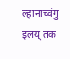ल्हानाच्वंगु इलय् तक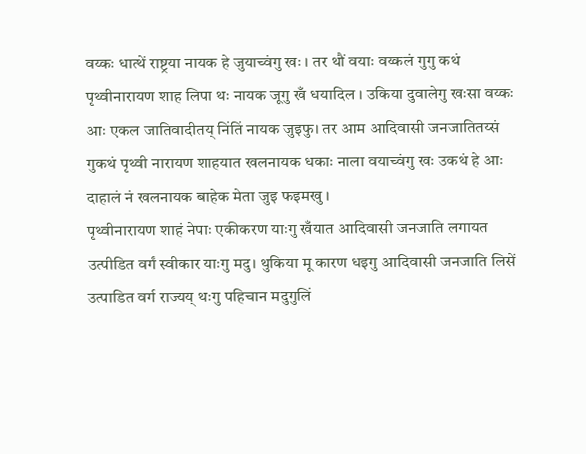वय्कः धात्थें राष्ट्रया नायक हे जुयाच्वंगु खः । तर थौं वयाः वय्कलं गुगु कथं पृथ्वीनारायण शाह लिपा थः नायक जूगु खँ धयादिल । उकिया दुवालेगु खःसा वय्कः आः एकल जातिवादीतय् निंतिं नायक जुइफु। तर आम आदिवासी जनजातितय्सं गुकथं पृथ्वी नारायण शाहयात खलनायक धकाः नाला वयाच्वंगु खः उकथं हे आः दाहालं नं खलनायक बाहेक मेता जुइ फइमखु ।
पृथ्वीनारायण शाहं नेपाः एकीकरण याःगु खँयात आदिवासी जनजाति लगायत उत्पीडित वर्गं स्वीकार याःगु मदु। थुकिया मू कारण धइगु आदिवासी जनजाति लिसें उत्पाडित वर्ग राज्यय् थःगु पहिचान मदुगुलिं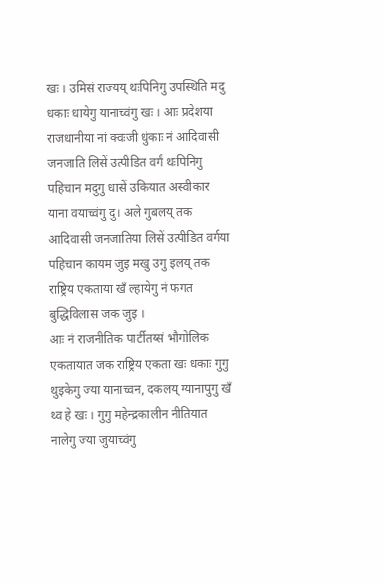खः । उमिसं राज्यय् थःपिनिगु उपस्थिति मदु धकाः धायेगु यानाच्वंगु खः । आः प्रदेशया राजधानीया नां क्वःजी धुंकाः नं आदिवासी जनजाति लिसें उत्पीडित वर्गं थःपिनिगु पहिचान मदुगु धासें उकियात अस्वीकार याना वयाच्वंगु दु। अले गुबलय् तक आदिवासी जनजातिया लिसें उत्पीडित वर्गया पहिचान कायम जुइ मखु उगु इलय् तक राष्ट्रिय एकताया खँ ल्हायेगु नं फगत बुद्धिविलास जक जुइ ।
आः नं राजनीतिक पार्टीतय्सं भौगोलिक एकतायात जक राष्ट्रिय एकता खः धकाः गुगु थुइकेगु ज्या यानाच्वन, दकलय् ग्यानापुगु खँ थ्व हे खः । गुगु महेन्द्रकालीन नीतियात नालेगु ज्या जुयाच्वंगु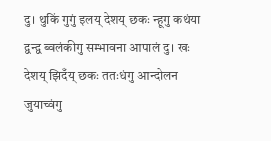दु। थुकिं गुगुं इलय् देशय् छकः न्हूगु कथंया द्वन्द्व ब्वलंकीगु सम्भावना आपालं दु। खः देशय् झिदँय् छकः ततःधंगु आन्दोलन जुयाच्वंगु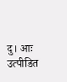दु। आः उत्पीडित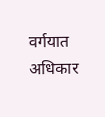वर्गयात अधिकार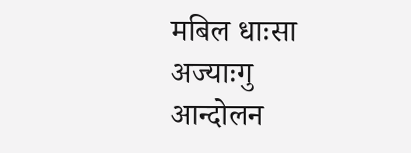मबिल धाःसा अज्याःगु आन्दोलन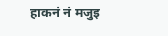हाकनं नं मजुइ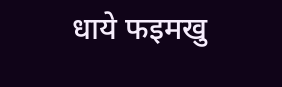धाये फइमखु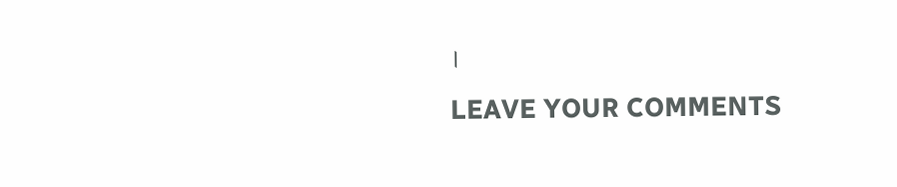।
LEAVE YOUR COMMENTS